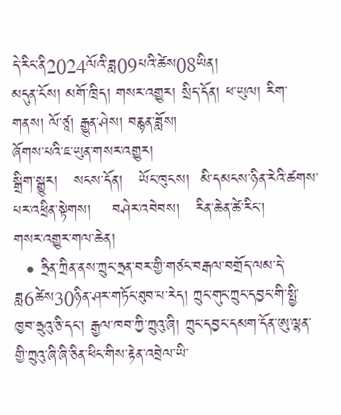དེ་རིང་ནི2024ལོའི་ཟླ09པའི་ཚེས08ཡིན།
མདུན་ངོས། མགོ་ཁྲིད། གསར་འགྱུར། སྲིད་དོན། ཕ་ཡུལ། རིག་གནས། ལོ་ཙཱ། རྒྱུན་ཤེས། བརྙན་ཟློས།
ཞོགས་པའི་ཇ་ཡུན་གསར་འགྱུར།
སྒྲིག་སྒྱུར།   སངས་དོན།   ཡོང་ཁུངས།  མི་དམངས་ཉིན་རེའི་ཚགས་པར་འཕྲིན་སྟེགས།    བཤེར་འབེབས།   རིན་ཆེན་ཚེ་རིང་།
གསར་འགྱུར་གལ་ཆེན།
  • ཧྲིན་ཀྲིན་ནས་ཀྲུང་ཧྲན་བར་གྱི་གཙང་བརྒལ་བགྲོད་ལམ་དེ་ཟླ6ཚེས30ཉིན་ཤར་གཏོང་ཐུབ་པ་རེད། ཀྲུང་གུང་ཀྲུང་དབྱང་གི་སྤྱི་ཁྱབ་ཧྲུའུ་ཅི་དང་། རྒྱལ་ཁབ་ཀྱི་ཀྲུའུ་ཞི། ཀྲུང་དབྱང་དམག་དོན་ཨུ་ལྷན་གྱི་ཀྲུའུ་ཞི་ཞི་ཅིན་ཕིང་གིས་རྟེན་འབྲེལ་ཡི་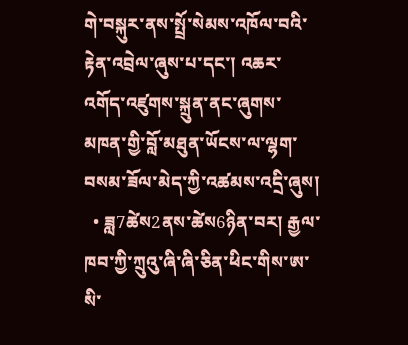གེ་བསྐུར་ནས་སྤྲོ་སེམས་འཁོལ་བའི་རྟེན་འབྲེལ་ཞུས་པ་དང་། འཆར་འགོད་འཛུགས་སྐྲུན་ནང་ཞུགས་མཁན་གྱི་བློ་མཐུན་ཡོངས་ལ་ལྷག་བསམ་ཟོལ་མེད་ཀྱི་འཚམས་འདྲི་ཞུས།
  • ཟླ7ཚེས2ནས་ཚེས6ཉིན་བར། རྒྱལ་ཁབ་ཀྱི་ཀྲུའུ་ཞི་ཞི་ཅིན་ཕིང་གིས་ཨ་སི་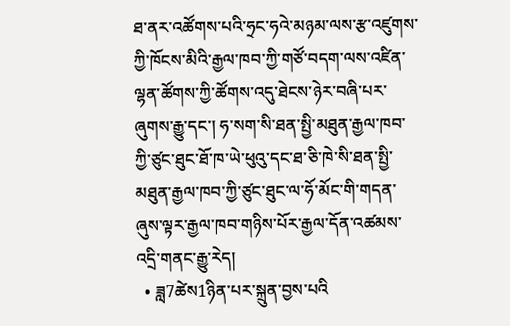ཐ་ནར་འཚོགས་པའི་ཧྲང་ཧའེ་མཉམ་ལས་རྩ་འཛུགས་ཀྱི་ཁོངས་མིའི་རྒྱལ་ཁབ་ཀྱི་གཙོ་བདག་ལས་འཛིན་ལྷན་ཚོགས་ཀྱི་ཚོགས་འདུ་ཐེངས་ཉེར་བཞི་པར་ཞུགས་རྒྱུ་དང་། ཧ་སག་སི་ཐན་སྤྱི་མཐུན་རྒྱལ་ཁབ་ཀྱི་ཙུང་ཐུང་ཐོ་ཁ་ཡེ་ཕུའུ་དང་ཐ་ཅི་ཁེ་སི་ཐན་སྤྱི་མཐུན་རྒྱལ་ཁབ་ཀྱི་ཙུང་ཐུང་ལ་ཧོ་མོང་གི་གདན་ཞུས་ལྟར་རྒྱལ་ཁབ་གཉིས་པོར་རྒྱལ་དོན་འཚམས་འདྲི་གནང་རྒྱུ་རེད།
  • ཟླ7ཚེས1ཉིན་པར་སྐྲུན་བྱས་པའི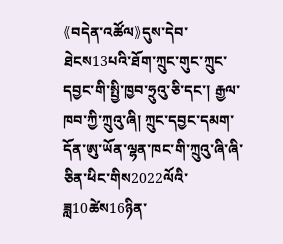《བདེན་འཚོལ》དུས་དེབ་ཐེངས13པའི་ཐོག་ཀྲུང་གུང་ཀྲུང་དབྱང་གི་སྤྱི་ཁྱབ་ཧྲུའུ་ཅི་དང་། རྒྱལ་ཁབ་ཀྱི་ཀྲུའུ་ཞི། ཀྲུང་དབྱང་དམག་དོན་ཨུ་ཡོན་ལྷན་ཁང་གི་ཀྲུའུ་ཞི་ཞི་ཅིན་ཕིང་གིས2022ལོའི་ཟླ10ཚེས16ཉིན་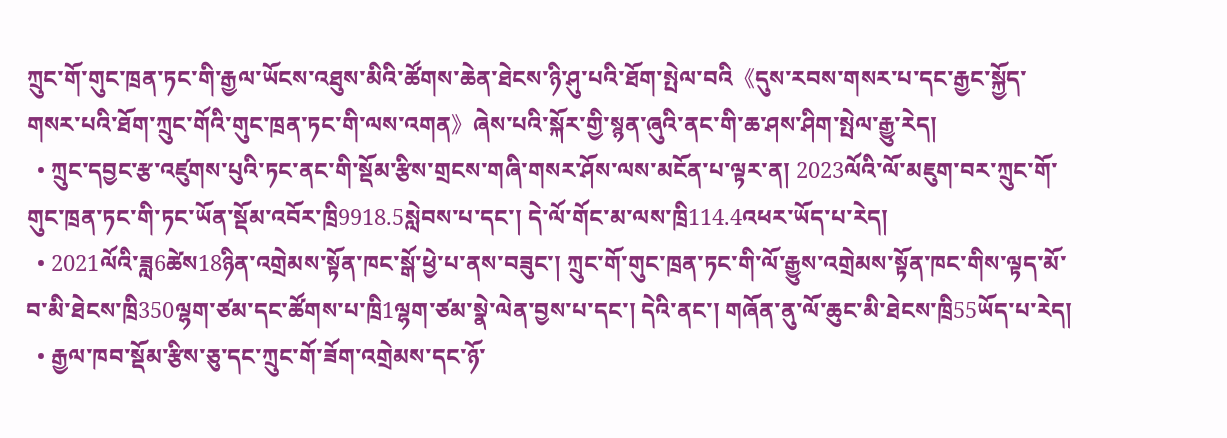ཀྲུང་གོ་གུང་ཁྲན་ཏང་གི་རྒྱལ་ཡོངས་འཐུས་མིའི་ཚོགས་ཆེན་ཐེངས་ཉི་ཤུ་པའི་ཐོག་སྤེལ་བའི《དུས་རབས་གསར་པ་དང་རྒྱང་སྐྱོད་གསར་པའི་ཐོག་ཀྲུང་གོའི་གུང་ཁྲན་ཏང་གི་ལས་འགན》ཞེས་པའི་སྐོར་གྱི་སྙན་ཞུའི་ནང་གི་ཆ་ཤས་ཤིག་སྤེལ་རྒྱུ་རེད།
  • ཀྲུང་དབྱང་རྩ་འཛུགས་པུའི་ཏང་ནང་གི་སྡོམ་རྩིས་གྲངས་གཞི་གསར་ཤོས་ལས་མངོན་པ་ལྟར་ན། 2023ལོའི་ལོ་མཇུག་བར་ཀྲུང་གོ་གུང་ཁྲན་ཏང་གི་ཏང་ཡོན་སྡོམ་འབོར་ཁྲི9918.5སླེབས་པ་དང་། དེ་ལོ་གོང་མ་ལས་ཁྲི114.4འཕར་ཡོད་པ་རེད།
  • 2021ལོའི་ཟླ6ཚེས18ཉིན་འགྲེམས་སྟོན་ཁང་སྒོ་ཕྱེ་པ་ནས་བཟུང་། ཀྲུང་གོ་གུང་ཁྲན་ཏང་གི་ལོ་རྒྱུས་འགྲེམས་སྟོན་ཁང་གིས་ལྟད་མོ་བ་མི་ཐེངས་ཁྲི350ལྷག་ཙམ་དང་ཚོགས་པ་ཁྲི1ལྷག་ཙམ་སྣེ་ལེན་བྱས་པ་དང་། དེའི་ནང་། གཞོན་ནུ་ལོ་ཆུང་མི་ཐེངས་ཁྲི55ཡོད་པ་རེད།
  • རྒྱལ་ཁབ་སྡོམ་རྩིས་ཅུ་དང་ཀྲུང་གོ་ཟོག་འགྲེམས་དང་ཉོ་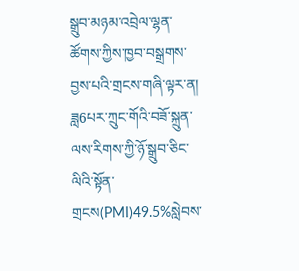སྒྲུབ་མཉམ་འབྲེལ་ལྷན་ཚོགས་ཀྱིས་ཁྱབ་བསྒྲགས་བྱས་པའི་གྲངས་གཞི་ལྟར་ན། ཟླ6པར་ཀྲུང་གོའི་བཟོ་སྐྲུན་ལས་རིགས་ཀྱི་ཉོ་སྒྲུབ་ཅིང་ལིའི་སྟོན་གྲངས(PMI)49.5%སླེབས་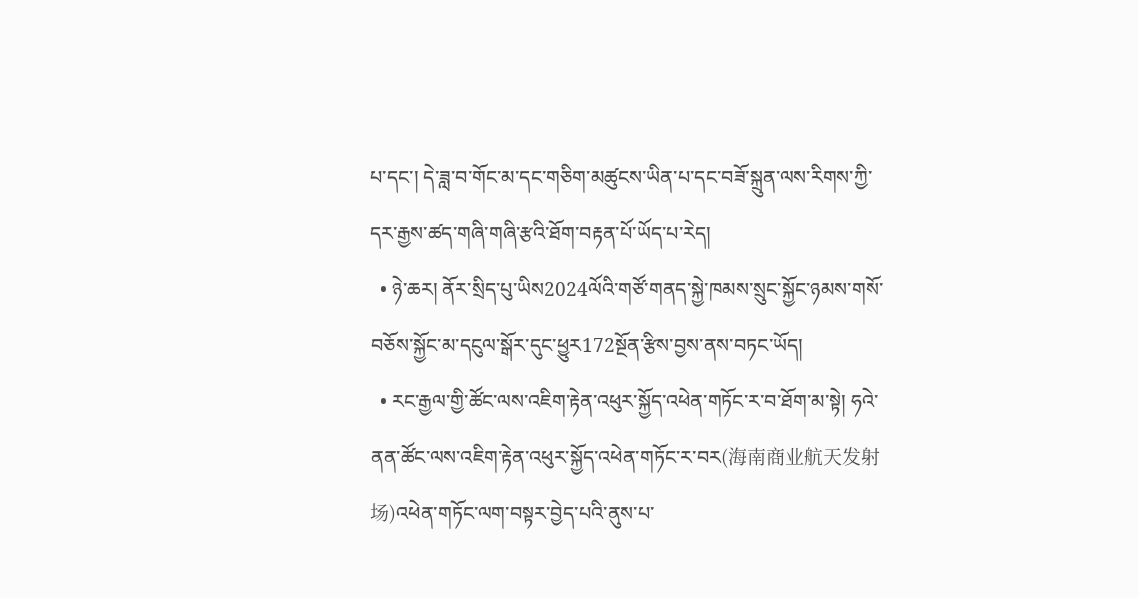པ་དང་། དེ་ཟླ་བ་གོང་མ་དང་གཅིག་མཚུངས་ཡིན་པ་དང་བཟོ་སྐྲུན་ལས་རིགས་ཀྱི་དར་རྒྱས་ཚད་གཞི་གཞི་རྩའི་ཐོག་བརྟན་པོ་ཡོད་པ་རེད།
  • ཉེ་ཆར། ནོར་སྲིད་པུ་ཡིས2024ལོའི་གཙོ་གནད་སྐྱེ་ཁམས་སྲུང་སྐྱོང་ཉམས་གསོ་བཅོས་སྐྱོང་མ་དངུལ་སྒོར་དུང་ཕྱུར172སྔོན་རྩིས་བྱས་ནས་བཏང་ཡོད།
  • རང་རྒྱལ་གྱི་ཚོང་ལས་འཇིག་རྟེན་འཕུར་སྐྱོད་འཕེན་གཏོང་ར་བ་ཐོག་མ་སྟེ། ཧའེ་ནན་ཚོང་ལས་འཇིག་རྟེན་འཕུར་སྐྱོད་འཕེན་གཏོང་ར་བར(海南商业航天发射场)འཕེན་གཏོང་ལག་བསྟར་བྱེད་པའི་ནུས་པ་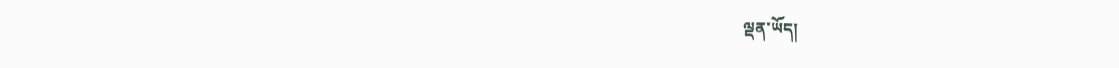ལྡན་ཡོད།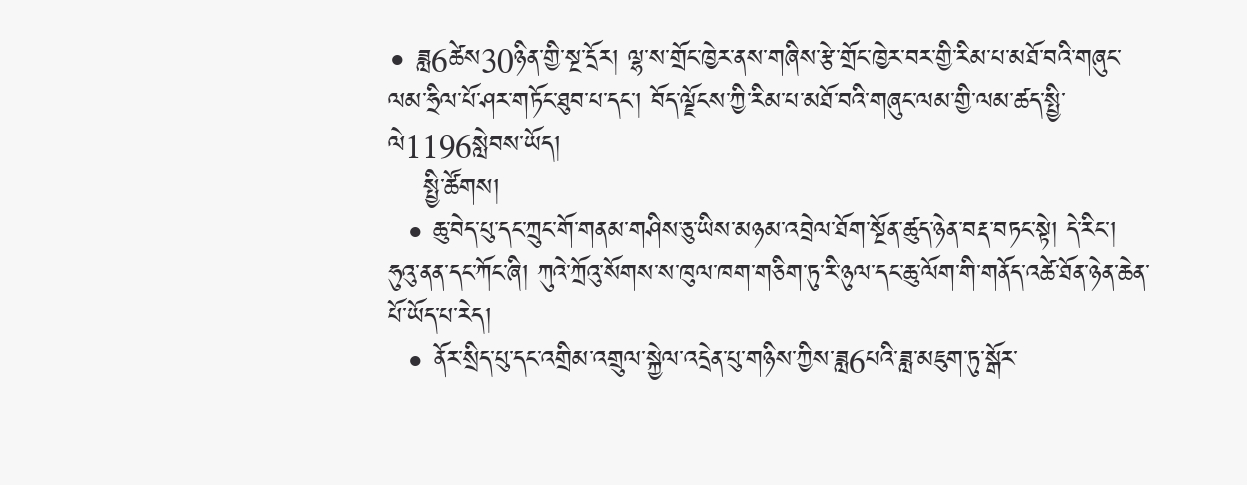• ཟླ6ཚེས30ཉིན་གྱི་སྔ་དྲོར། ལྷ་ས་གྲོང་ཁྱེར་ནས་གཞིས་རྩེ་གྲོང་ཁྱེར་བར་གྱི་རིམ་པ་མཐོ་བའི་གཞུང་ལམ་ཧྲིལ་པོ་ཤར་གཏོང་ཐུབ་པ་དང་། བོད་ལྗོངས་ཀྱི་རིམ་པ་མཐོ་བའི་གཞུང་ལམ་གྱི་ལམ་ཚད་སྤྱི་ལེ1196སླེབས་ཡོད།
    སྤྱི་ཚོགས།
  • ཆུ་བེད་པུ་དང་ཀྲུང་གོ་གནམ་གཤིས་ཅུ་ཡིས་མཉམ་འབྲེལ་ཐོག་སྔོན་ཚུད་ཉེན་བརྡ་བཏང་སྟེ། དེ་རིང་། ཧུའུ་ནན་དང་ཀོང་ཞི། ཀུའེ་ཀྲོའུ་སོགས་ས་ཁུལ་ཁག་གཅིག་ཏུ་རི་ཉུལ་དང་ཆུ་ལོག་གི་གནོད་འཚེ་ཐོན་ཉེན་ཆེན་པོ་ཡོད་པ་རེད།
  • ནོར་སྲིད་པུ་དང་འགྲིམ་འགྲུལ་སྐྱེལ་འདྲེན་པུ་གཉིས་ཀྱིས་ཟླ6པའི་ཟླ་མཇུག་ཏུ་སྒོར་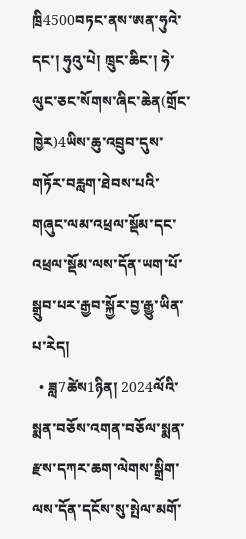ཁྲི4500བཏང་ནས་ཨན་ཧུའེ་དང་། ཧུའུ་པེ། ཁྲུང་ཆིང་། ཧེ་ལུང་ཅང་སོགས་ཞིང་ཆེན(གྲོང་ཁྱེར)4ཡིས་ཆུ་འབྲུབ་དུས་གཏོར་བརླག་ཐེབས་པའི་གཞུང་ལམ་འཕྲལ་སྡོམ་དང་འཕྲལ་སྡོམ་ལས་དོན་ཡག་པོ་སྒྲུབ་པར་རྒྱབ་སྐྱོར་བྱ་རྒྱུ་ཡིན་པ་རེད།
  • ཟླ7ཚེས1ཉིན། 2024ལོའི་སྨན་བཅོས་འགན་བཅོལ་སྨན་རྫས་དཀར་ཆག་ལེགས་སྒྲིག་ལས་དོན་དངོས་སུ་སྤེལ་མགོ་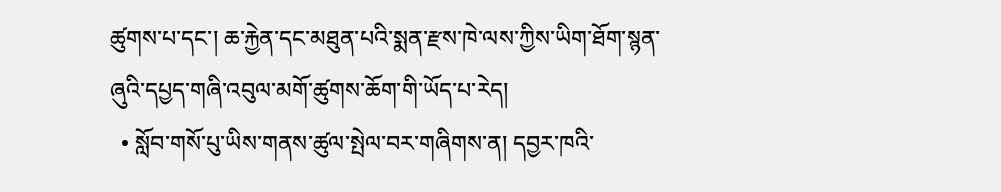ཚུགས་པ་དང་། ཆ་རྐྱེན་དང་མཐུན་པའི་སྨན་རྫས་ཁེ་ལས་ཀྱིས་ཡིག་ཐོག་སྙན་ཞུའི་དཔྱད་གཞི་འབུལ་མགོ་ཚུགས་ཆོག་གི་ཡོད་པ་རེད།
  • སློབ་གསོ་པུ་ཡིས་གནས་ཚུལ་སྤེལ་བར་གཞིགས་ན། དབྱར་ཁའི་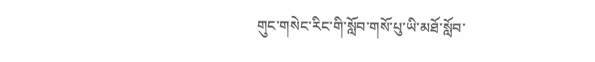གུང་གསེང་རིང་གི་སློབ་གསོ་པུ་ཡི་མཐོ་སློབ་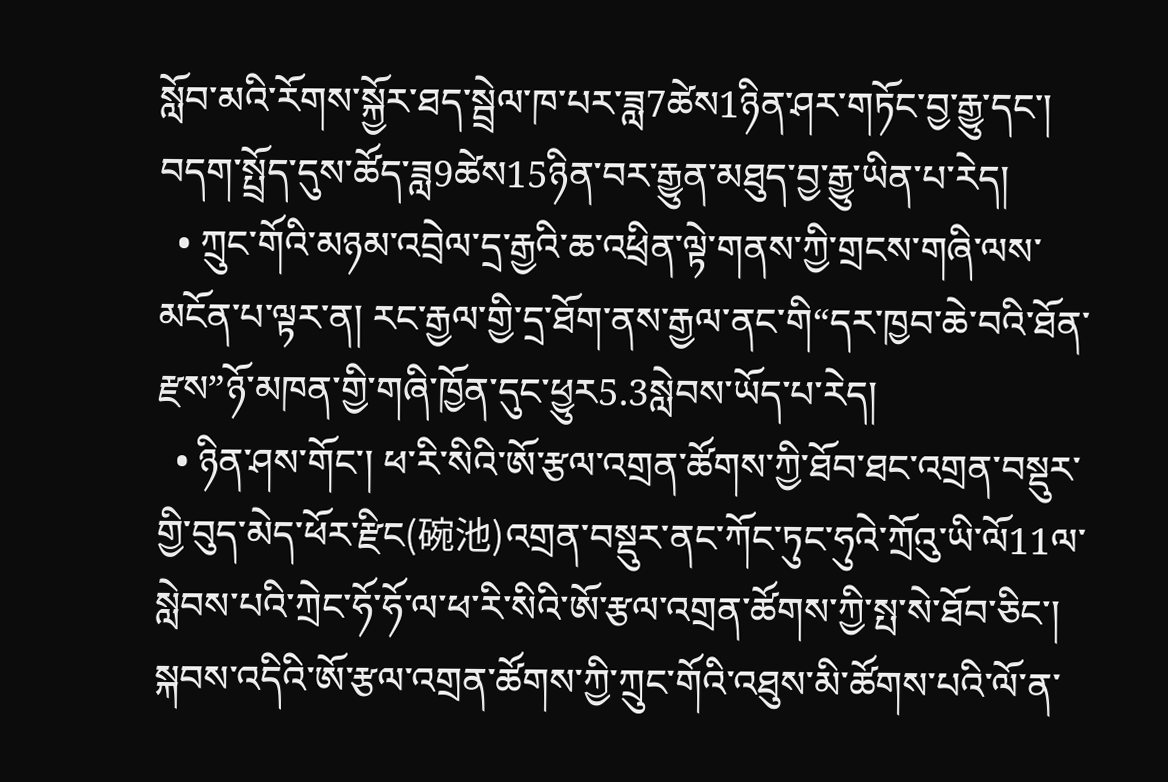སློབ་མའི་རོགས་སྐྱོར་ཐད་སྦྲེལ་ཁ་པར་ཟླ7ཚེས1ཉིན་ཤར་གཏོང་བྱ་རྒྱུ་དང་། བདག་སྤྲོད་དུས་ཚོད་ཟླ9ཚེས15ཉིན་བར་རྒྱུན་མཐུད་བྱ་རྒྱུ་ཡིན་པ་རེད།
  • ཀྲུང་གོའི་མཉམ་འབྲེལ་དྲ་རྒྱའི་ཆ་འཕྲིན་ལྟེ་གནས་ཀྱི་གྲངས་གཞི་ལས་མངོན་པ་ལྟར་ན། རང་རྒྱལ་གྱི་དྲ་ཐོག་ནས་རྒྱལ་ནང་གི“དར་ཁྱབ་ཆེ་བའི་ཐོན་རྫས”ཉོ་མཁན་གྱི་གཞི་ཁྱོན་དུང་ཕྱུར5.3སླེབས་ཡོད་པ་རེད།
  • ཉིན་ཤས་གོང་། ཕ་རི་སིའི་ཨོ་རྩལ་འགྲན་ཚོགས་ཀྱི་ཐོབ་ཐང་འགྲན་བསྡུར་གྱི་བུད་མེད་ཕོར་རྫིང(碗池)འགྲན་བསྡུར་ནང་ཀོང་ཏུང་ཧུའེ་ཀྲོའུ་ཡི་ལོ11ལ་སླེབས་པའི་ཀྲེང་ཧོ་ཧོ་ལ་ཕ་རི་སིའི་ཨོ་རྩལ་འགྲན་ཚོགས་ཀྱི་སྤ་སེ་ཐོབ་ཅིང་། སྐབས་འདིའི་ཨོ་རྩལ་འགྲན་ཚོགས་ཀྱི་ཀྲུང་གོའི་འཐུས་མི་ཚོགས་པའི་ལོ་ན་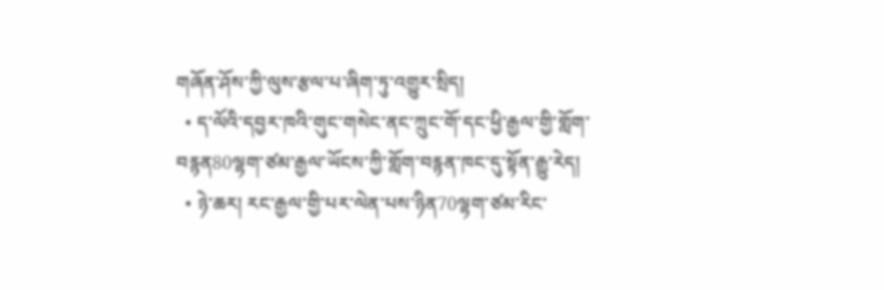གཞོན་ཤོས་ཀྱི་ལུས་རྩལ་པ་ཞིག་ཏུ་འགྱུར་སྲིད།
  • ད་ལོའི་དབྱར་ཁའི་གུང་གསེང་ནང་ཀྲུང་གོ་དང་ཕྱི་རྒྱལ་གྱི་གློག་བརྙན80ལྷག་ཙམ་རྒྱལ་ཡོངས་ཀྱི་གློག་བརྙན་ཁང་དུ་སྟོན་རྒྱུ་རེད།
  • ཉེ་ཆར། རང་རྒྱལ་གྱི་པར་ལེན་པས་ཉིན70ལྷག་ཙམ་རིང་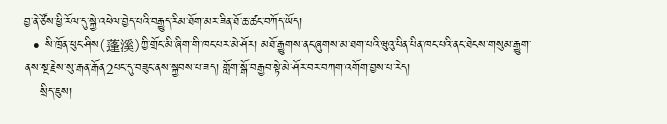བྱ་ནེ་ཙོས་ཕྱི་རོལ་དུ་སྐྱེ་འཕེལ་བྱེད་པའི་བརྒྱུད་རིམ་ཐོག་མར་ཟིན་ཐོ་ཆ་ཚང་བཀོད་ཡོད།
  • སི་ཁྲོན་ཕུང་ཤིས(蓬溪)ཀྱི་གྲོང་མི་ཞིག་གི་ཁང་པར་མེ་ཤོར། མཐོ་རྒྱུགས་ནང་ཞུགས་མ་ཐག་པའི་ཝུའུ་པིན་པིན་ཁང་པའི་ནང་ཐེངས་གསུམ་རྒྱུག་ནས་སྔ་རྗེས་སུ་རྒན་རྒོན2པང་དུ་བཟུང་ནས་སྐྱབས་པ་ཟད། གློག་སྒོ་བརྒྱབ་སྟེ་མེ་ཤོར་བར་བཀག་འགོག་བྱས་པ་རེད།
    སྲིད་ཇུས།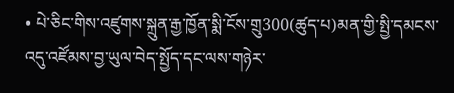• པེ་ཅིང་གིས་འཛུགས་སྐྲུན་རྒྱ་ཁྱོན་སྨི་ངོས་གྲུ300(ཚུད་པ)མན་གྱི་སྤྱི་དམངས་འདུ་འཛོམས་བྱ་ཡུལ་བེད་སྤྱོད་དང་ལས་གཉེར་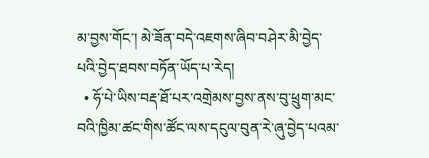མ་བྱས་གོང་། མེ་ཟོན་བདེ་འཇགས་ཞིབ་བཤེར་མི་བྱེད་པའི་བྱེད་ཐབས་བཏོན་ཡོད་པ་རེད།
  • ཧོ་པེ་ཡིས་བརྡ་ཐོ་པར་འགྲེམས་བྱས་ནས་བུ་ཕྲུག་མང་བའི་ཁྱིམ་ཚང་གིས་ཚོང་ལས་དངུལ་བུན་རེ་ཞུ་བྱེད་པའམ་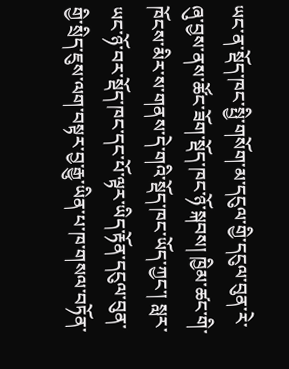ཡང་ན་སྡོད་ཁང་སྤྱི་གསོག་མ་དངུལ་གྱི་དངུལ་བུན་རེ་ཞུ་བྱས་ནས་ཚོང་ཟོག་སྡོད་ཁང་ཉོ་སྐབས། ཁྱིམ་ཚང་གི་ཁོངས་མིར་ས་གནས་དེ་གའི་སྡོད་ཁང་ཡོད་ཀྱང་། སླར་ཡང་ཉོ་བར་སྡོད་ཁང་དང་པོ་ལྟར་ཡིད་རྟོན་དངུལ་བུན་གྱི་སྲིད་ཇུས་ལག་བསྟར་བྱ་རྒྱུ་ཡིན་པ་ཁ་གསལ་བཏོན་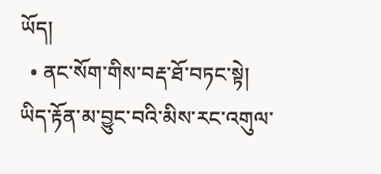ཡོད།
  • ནང་སོག་གིས་བརྡ་ཐོ་བཏང་སྟེ། ཡིད་རྟོན་མ་བྱུང་བའི་མིས་རང་འགུལ་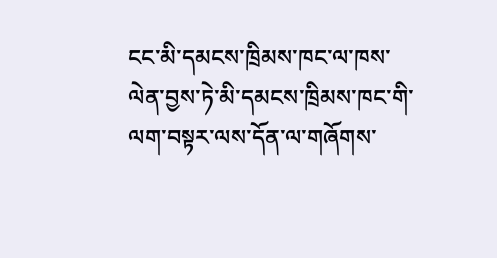ངང་མི་དམངས་ཁྲིམས་ཁང་ལ་ཁས་ལེན་བྱས་ཏེ་མི་དམངས་ཁྲིམས་ཁང་གི་ལག་བསྟར་ལས་དོན་ལ་གཞོགས་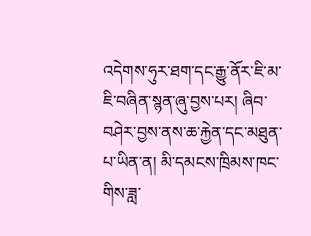འདེགས་ཧུར་ཐག་དང་རྒྱུ་ནོར་ཇི་མ་ཇི་བཞིན་སྙན་ཞུ་བྱས་པར། ཞིབ་བཤེར་བྱས་ནས་ཆ་རྐྱེན་དང་མཐུན་པ་ཡིན་ན། མི་དམངས་ཁྲིམས་ཁང་གིས་ཟླ་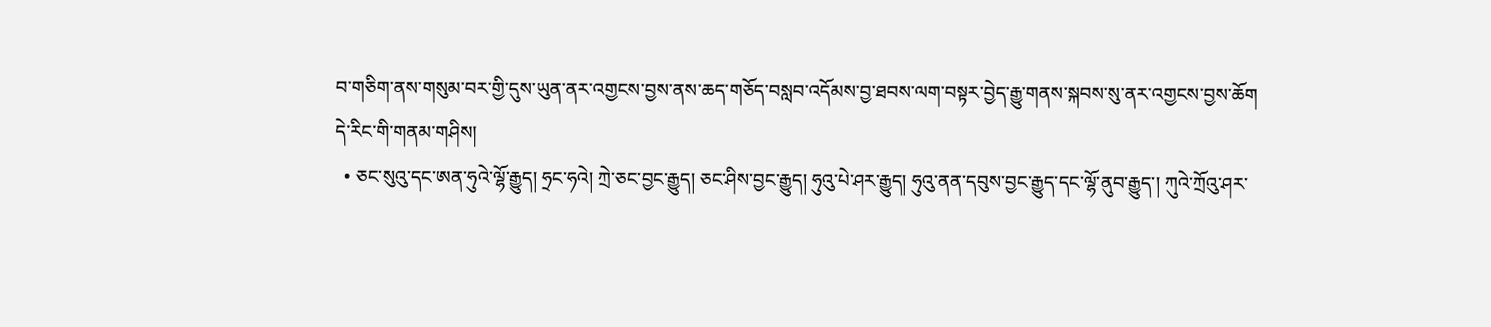བ་གཅིག་ནས་གསུམ་བར་གྱི་དུས་ཡུན་ནར་འགྱངས་བྱས་ནས་ཆད་གཅོད་བསླབ་འདོམས་བྱ་ཐབས་ལག་བསྟར་བྱེད་རྒྱུ་གནས་སྐབས་སུ་ནར་འགྱངས་བྱས་ཆོག
དེ་རིང་གི་གནམ་གཤིས།
  • ཅང་སུའུ་དང་ཨན་ཧུའེ་ལྷོ་རྒྱུད། ཧྲང་ཧའེ། ཀྲེ་ཅང་བྱང་རྒྱུད། ཅང་ཤིས་བྱང་རྒྱུད། ཧུའུ་པེ་ཤར་རྒྱུད། ཧུའུ་ནན་དབུས་བྱང་རྒྱུད་དང་ལྷོ་ནུབ་རྒྱུད་། ཀུའེ་ཀྲོའུ་ཤར་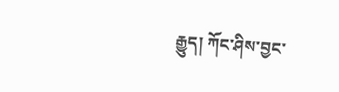རྒྱུད། ཀོང་ཤིས་བྱང་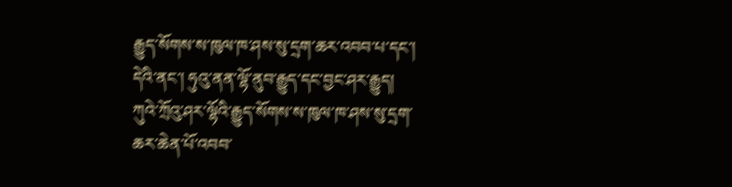རྒྱུད་སོགས་ས་ཁུལ་ཁ་ཤས་སུ་དྲག་ཆར་འབབ་པ་དང་། དེའི་ནང་། ཧུའུ་ནན་ལྷོ་ནུབ་རྒྱུད་དང་བྱང་ཤར་རྒྱུད། ཀུའེ་ཀྲོའུ་ཤར་ལྷོའི་རྒྱུད་སོགས་ས་ཁུལ་ཁ་ཤས་སུ་དྲག་ཆར་ཆེན་པོ་འབབ་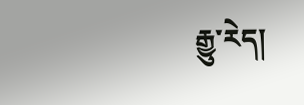རྒྱུ་རེད།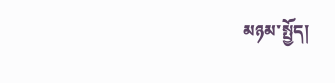མཉམ་སྤྱོད།